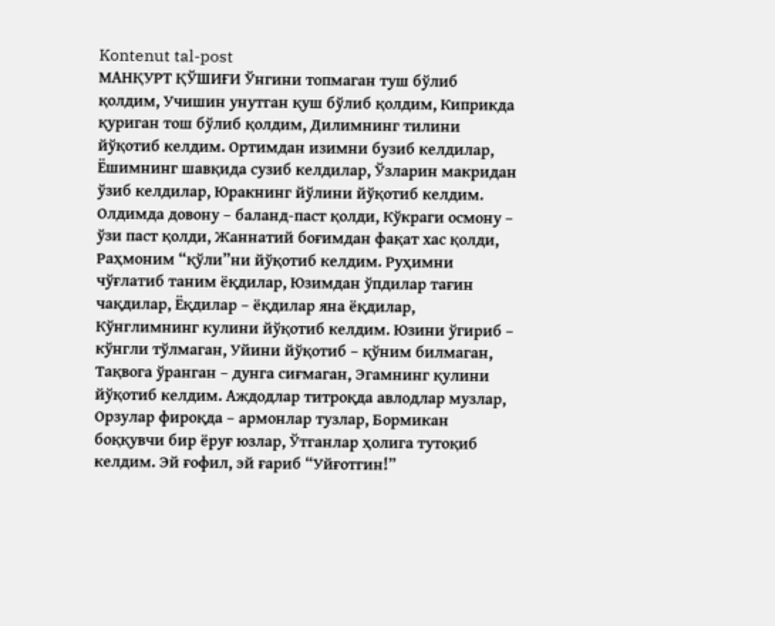Kontenut tal-post
МАНҚУРТ ҚЎШИҒИ Ўнгини топмаган туш бўлиб қолдим, Учишин унутган қуш бўлиб қолдим, Киприкда қуриган тош бўлиб қолдим, Дилимнинг тилини йўқотиб келдим. Ортимдан изимни бузиб келдилар, Ёшимнинг шавқида сузиб келдилар, Ўзларин макридан ўзиб келдилар, Юракнинг йўлини йўқотиб келдим. Олдимда довону – баланд-паст қолди, Кўкраги осмону – ўзи паст қолди, Жаннатий боғимдан фақат хас қолди, Раҳмоним “қўли”ни йўқотиб келдим. Руҳимни чўғлатиб таним ёқдилар, Юзимдан ўпдилар тағин чақдилар, Ёқдилар – ёқдилар яна ёқдилар, Кўнглимнинг кулини йўқотиб келдим. Юзини ўгириб – кўнгли тўлмаган, Уйини йўқотиб – қўним билмаган, Тақвога ўранган – дунга сиғмаган, Эгамнинг қулини йўқотиб келдим. Аждодлар титроқда авлодлар музлар, Орзулар фироқда – армонлар тузлар, Бормикан боққувчи бир ёруғ юзлар, Ўтганлар ҳолига тутоқиб келдим. Эй ғофил, эй ғариб “Уйғотгин!”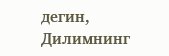дегин, Дилимнинг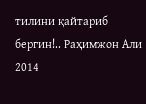тилини қайтариб бергин!.. Раҳимжон Али 2014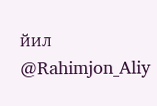йил @Rahimjon_Aliy